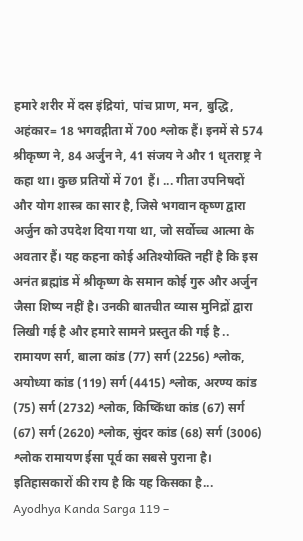हमारे शरीर में दस इंद्रियां, पांच प्राण, मन, बुद्धि, अहंकार= 18 भगवद्गीता में 700 श्लोक हैं। इनमें से 574 श्रीकृष्ण ने, 84 अर्जुन ने, 41 संजय ने और 1 धृतराष्ट्र ने कहा था। कुछ प्रतियों में 701 हैं। ... गीता उपनिषदों और योग शास्त्र का सार है, जिसे भगवान कृष्ण द्वारा अर्जुन को उपदेश दिया गया था, जो सर्वोच्च आत्मा के अवतार हैं। यह कहना कोई अतिश्योक्ति नहीं है कि इस अनंत ब्रह्मांड में श्रीकृष्ण के समान कोई गुरु और अर्जुन जैसा शिष्य नहीं है। उनकी बातचीत व्यास मुनिद्रों द्वारा लिखी गई है और हमारे सामने प्रस्तुत की गई है .. रामायण सर्ग, बाला कांड (77) सर्ग (2256) श्लोक, अयोध्या कांड (119) सर्ग (4415) श्लोक, अरण्य कांड (75) सर्ग (2732) श्लोक, किष्किंधा कांड (67) सर्ग (67) सर्ग (2620) श्लोक, सुंदर कांड (68) सर्ग (3006) श्लोक रामायण ईसा पूर्व का सबसे पुराना है। इतिहासकारों की राय है कि यह किसका है...
Ayodhya Kanda Sarga 119 –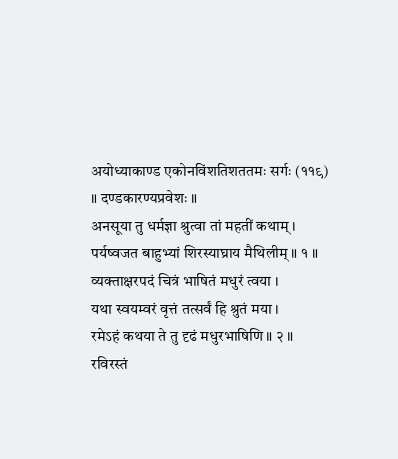अयोध्याकाण्ड एकोनविंशतिशततमः सर्गः (११९)
॥ दण्डकारण्यप्रवेशः ॥
अनसूया तु धर्मज्ञा श्रुत्वा तां महतीं कथाम् ।
पर्यष्वजत बाहुभ्यां शिरस्याघ्राय मैथिलीम् ॥ १ ॥
व्यक्ताक्षरपदं चित्रं भाषितं मधुरं त्वया ।
यथा स्वयम्वरं वृत्तं तत्सर्वं हि श्रुतं मया ।
रमेऽहं कथया ते तु दृढं मधुरभाषिणि ॥ २ ॥
रविरस्तं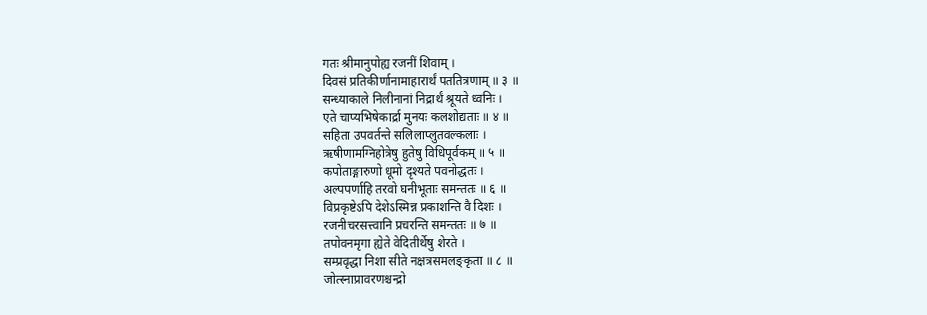गतः श्रीमानुपोह्य रजनीं शिवाम् ।
दिवसं प्रतिकीर्णानामाहारार्थं पततित्रणाम् ॥ ३ ॥
सन्ध्याकाले निलीनानां निद्रार्थं श्रूयते ध्वनिः ।
एते चाप्यभिषेकार्द्रा मुनयः कलशोद्यताः ॥ ४ ॥
सहिता उपवर्तन्ते सलिलाप्लुतवल्कलाः ।
ऋषीणामग्निहोत्रेषु हुतेषु विधिपूर्वकम् ॥ ५ ॥
कपोताङ्गारुणो धूमो दृश्यते पवनोद्धतः ।
अल्पपर्णाहि तरवो घनीभूताः समन्ततः ॥ ६ ॥
विप्रकृष्टेऽपि देशेऽस्मिन्न प्रकाशन्ति वै दिशः ।
रजनीचरसत्त्वानि प्रचरन्ति समन्ततः ॥ ७ ॥
तपोवनमृगा ह्येते वेदितीर्थेषु शेरते ।
सम्प्रवृद्धा निशा सीते नक्षत्रसमलङ्कृता ॥ ८ ॥
जोत्स्नाप्रावरणश्चन्द्रो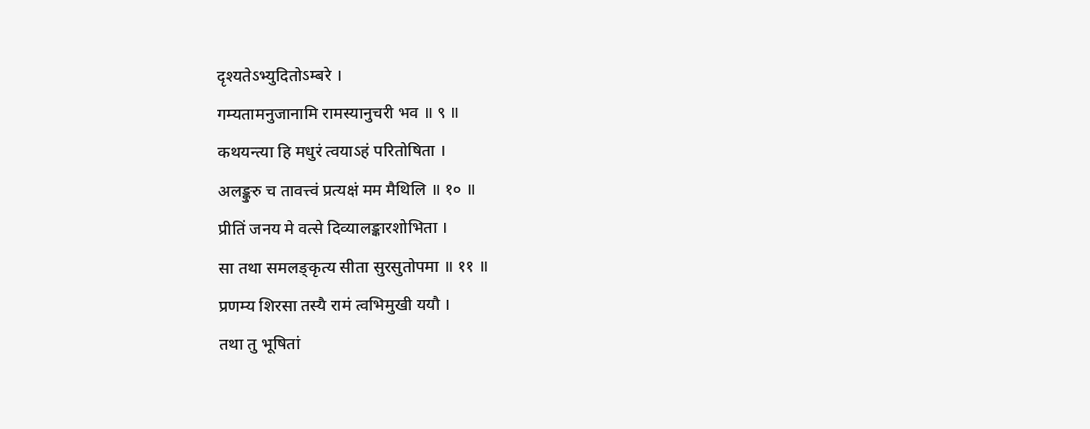दृश्यतेऽभ्युदितोऽम्बरे ।
गम्यतामनुजानामि रामस्यानुचरी भव ॥ ९ ॥
कथयन्त्या हि मधुरं त्वयाऽहं परितोषिता ।
अलङ्कुरु च तावत्त्वं प्रत्यक्षं मम मैथिलि ॥ १० ॥
प्रीतिं जनय मे वत्से दिव्यालङ्कारशोभिता ।
सा तथा समलङ्कृत्य सीता सुरसुतोपमा ॥ ११ ॥
प्रणम्य शिरसा तस्यै रामं त्वभिमुखी ययौ ।
तथा तु भूषितां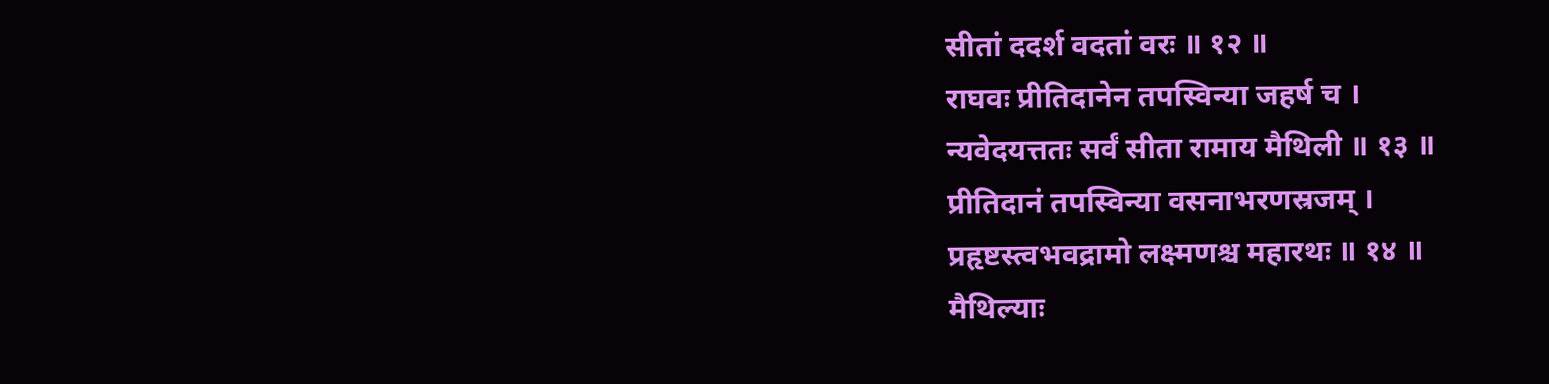सीतां ददर्श वदतां वरः ॥ १२ ॥
राघवः प्रीतिदानेन तपस्विन्या जहर्ष च ।
न्यवेदयत्ततः सर्वं सीता रामाय मैथिली ॥ १३ ॥
प्रीतिदानं तपस्विन्या वसनाभरणस्रजम् ।
प्रहृष्टस्त्वभवद्रामो लक्ष्मणश्च महारथः ॥ १४ ॥
मैथिल्याः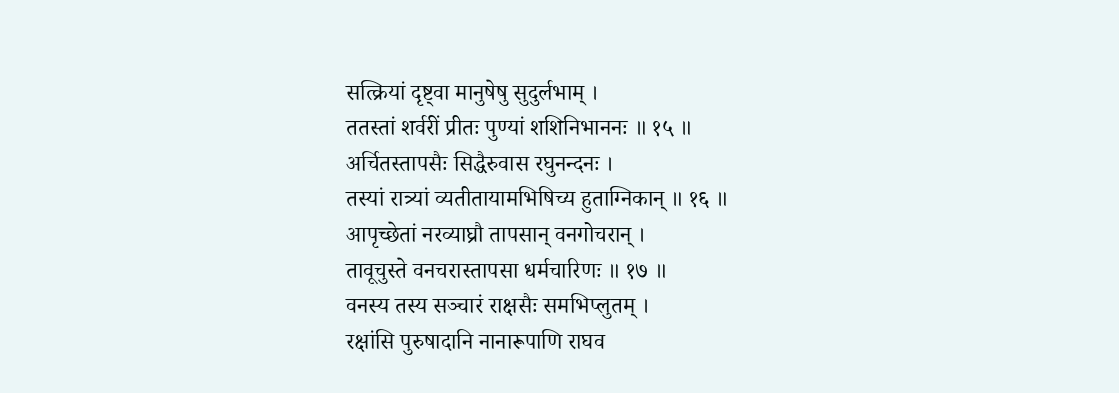सत्क्रियां दृष्ट्वा मानुषेषु सुदुर्लभाम् ।
ततस्तां शर्वरीं प्रीतः पुण्यां शशिनिभाननः ॥ १५ ॥
अर्चितस्तापसैः सिद्धैरुवास रघुनन्दनः ।
तस्यां रात्र्यां व्यतीतायामभिषिच्य हुताग्निकान् ॥ १६ ॥
आपृच्छेतां नरव्याघ्रौ तापसान् वनगोचरान् ।
तावूचुस्ते वनचरास्तापसा धर्मचारिणः ॥ १७ ॥
वनस्य तस्य सञ्चारं राक्षसैः समभिप्लुतम् ।
रक्षांसि पुरुषादानि नानारूपाणि राघव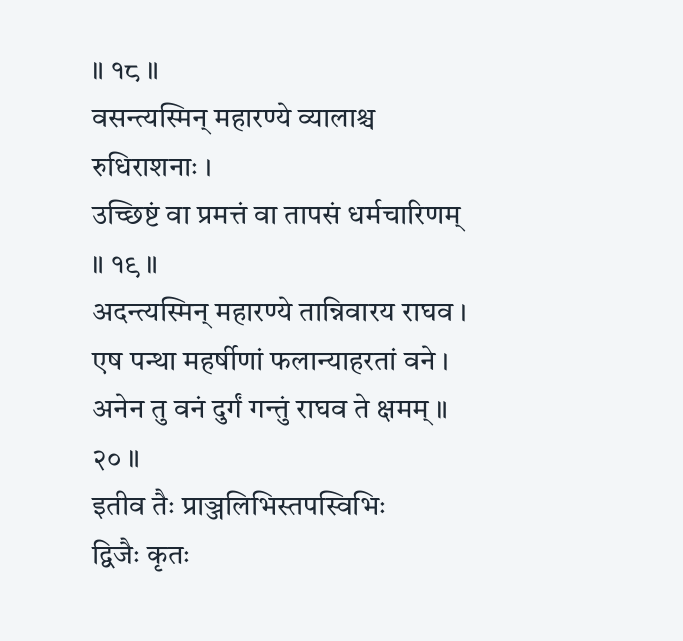॥ १८ ॥
वसन्त्यस्मिन् महारण्ये व्यालाश्च रुधिराशनाः ।
उच्छिष्टं वा प्रमत्तं वा तापसं धर्मचारिणम् ॥ १९ ॥
अदन्त्यस्मिन् महारण्ये तान्निवारय राघव ।
एष पन्था महर्षीणां फलान्याहरतां वने ।
अनेन तु वनं दुर्गं गन्तुं राघव ते क्षमम् ॥ २० ॥
इतीव तैः प्राञ्जलिभिस्तपस्विभिः
द्विजैः कृतः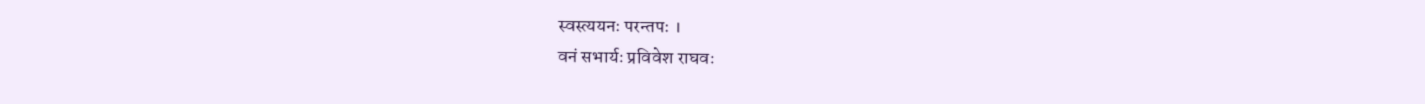स्वस्त्ययनः परन्तपः ।
वनं सभार्यः प्रविवेश राघवः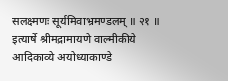सलक्ष्मणः सूर्यमिवाभ्रमण्डलम् ॥ २१ ॥
इत्यार्षे श्रीमद्रामायणे वाल्मीकीये आदिकाव्ये अयोध्याकाण्डे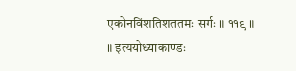एकोनविंशतिशततमः सर्गः ॥ ११९ ॥
॥ इत्ययोध्याकाण्डः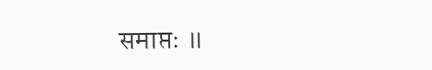समाप्तः ॥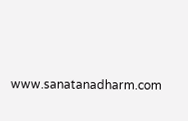www.sanatanadharm.com